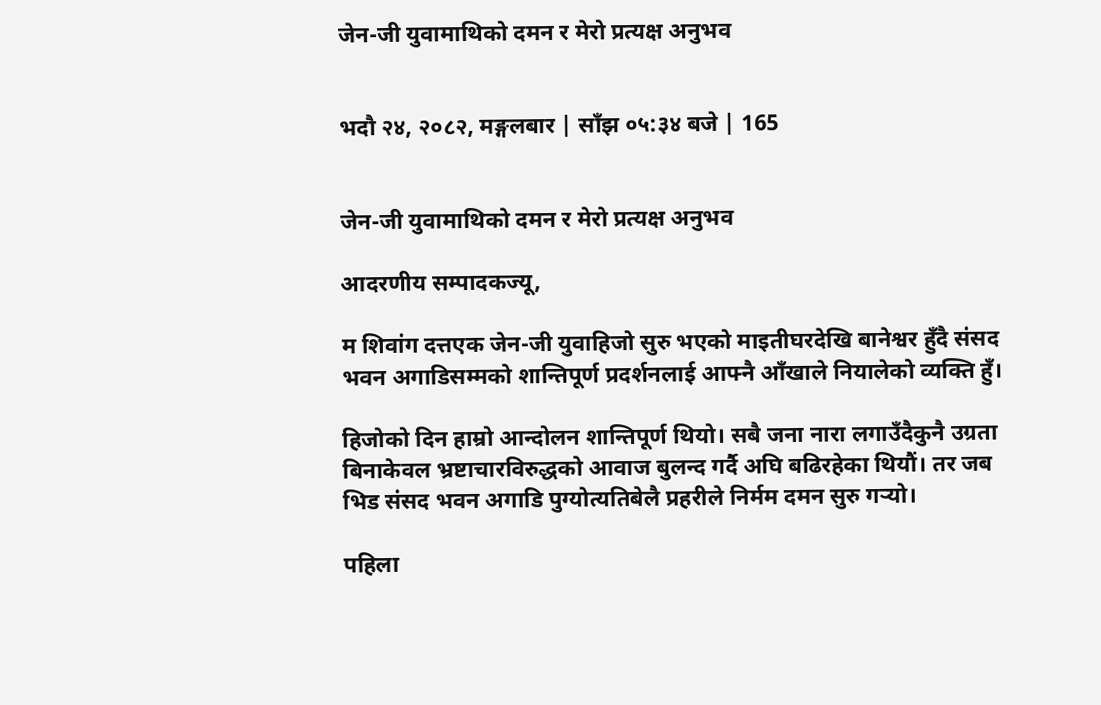जेन-जी युवामाथिको दमन र मेरो प्रत्यक्ष अनुभव


भदौ २४, २०८२, मङ्गलबार | साँझ ०५:३४ बजे | 165


जेन-जी युवामाथिको दमन र मेरो प्रत्यक्ष अनुभव

आदरणीय सम्पादकज्यू,

म शिवांग दत्तएक जेन-जी युवाहिजो सुरु भएको माइतीघरदेखि बानेश्वर हुँदै संसद भवन अगाडिसम्मको शान्तिपूर्ण प्रदर्शनलाई आफ्नै आँखाले नियालेको व्यक्ति हुँ।

हिजोको दिन हाम्रो आन्दोलन शान्तिपूर्ण थियो। सबै जना नारा लगाउँदैकुनै उग्रता बिनाकेवल भ्रष्टाचारविरुद्धको आवाज बुलन्द गर्दै अघि बढिरहेका थियौं। तर जब भिड संसद भवन अगाडि पुग्योत्यतिबेलै प्रहरीले निर्मम दमन सुरु गर्‍यो।

पहिला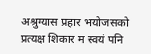अश्रुग्यास प्रहार भयोजसको प्रत्यक्ष शिकार म स्वयं पनि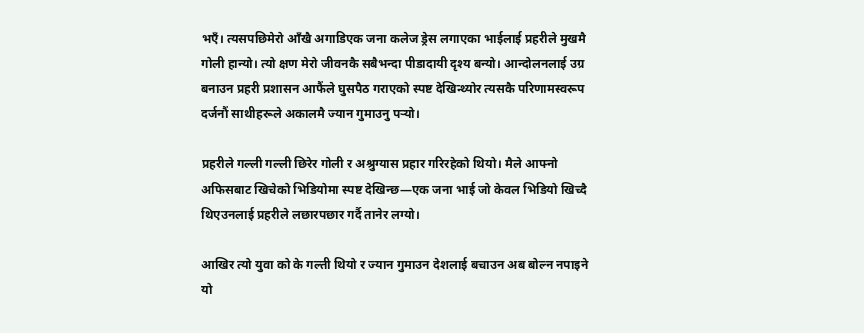भएँ। त्यसपछिमेरो आँखै अगाडिएक जना कलेज ड्रेस लगाएका भाईलाई प्रहरीले मुखमै गोली हान्यो। त्यो क्षण मेरो जीवनकै सबैभन्दा पीडादायी दृश्य बन्यो। आन्दोलनलाई उग्र बनाउन प्रहरी प्रशासन आफैंले घुसपैठ गराएको स्पष्ट देखिन्थ्योर त्यसकै परिणामस्वरूप दर्जनौं साथीहरूले अकालमै ज्यान गुमाउनु पर्‍यो।

प्रहरीले गल्ली गल्ली छिरेर गोली र अश्रुग्यास प्रहार गरिरहेको थियो। मैले आफ्नो अफिसबाट खिचेको भिडियोमा स्पष्ट देखिन्छ—एक जना भाई जो केवल भिडियो खिच्दै थिएउनलाई प्रहरीले लछारपछार गर्दै तानेर लग्यो।

आखिर त्यो युवा को के गल्ती थियो र ज्यान गुमाउन देशलाई बचाउन अब बोल्न नपाइने यो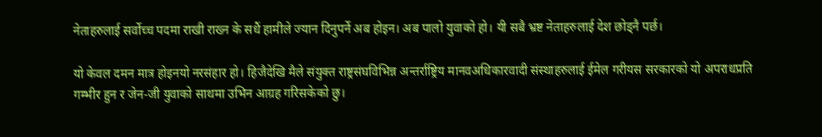नेताहरुलाई सर्वोच्च पदमा राखी राख्न के सधैं हामीले ज्यान दिनुपर्ने अब होइन। अब पालो युवाको हो। यी सबै भ्रष्ट नेताहरुलाई देश छोड्नै पर्छ।

यो केवल दमन मात्र होइनयो नरसंहार हो। हिजैदेखि मैले संयुक्त राष्ट्रसंघविभिन्न अन्तर्राष्ट्रिय मानवअधिकारवादी संस्थाहरुलाई ईमेल गरीयस सरकारको यो अपराधप्रति गम्भीर हुन र जेन-जी युवाको साथमा उभिन आग्रह गरिसकेको छु।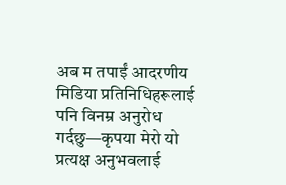अब म तपाईं आदरणीय मिडिया प्रतिनिधिहरूलाई पनि विनम्र अनुरोध गर्दछु—कृपया मेरो यो प्रत्यक्ष अनुभवलाई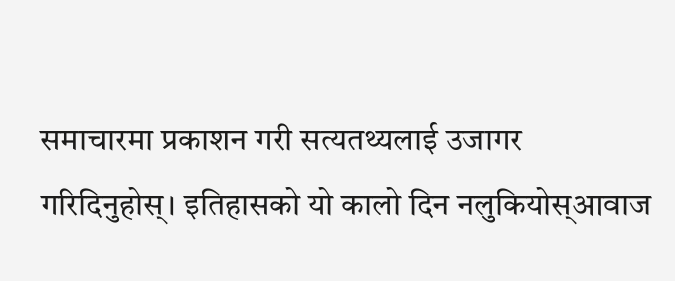समाचारमा प्रकाशन गरी सत्यतथ्यलाई उजागर गरिदिनुहोस्। इतिहासको यो कालो दिन नलुकियोस्आवाज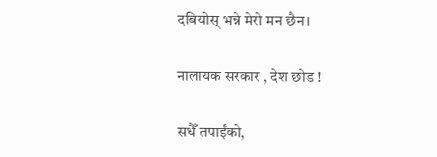दबियोस् भन्ने मेरो मन छैन।

नालायक सरकार , देश छोड !

सधैँ तपाईंको,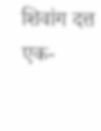शिवांग दत्त
एक-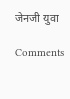जेनजी युवा

Comments